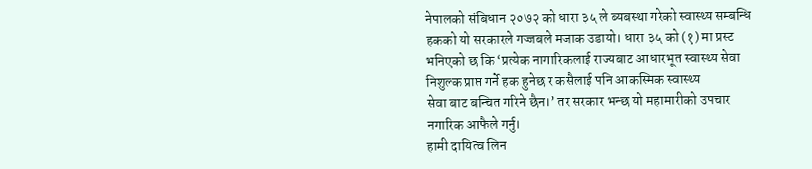नेपालको संबिधान २०७२ को धारा ३५ ले ब्यबस्था गरेको स्वास्थ्य सम्बन्धि हकको यो सरकारले गज्जबले मजाक उडायो। धारा ३५ को (१) मा प्रस्ट भनिएको छ कि ‘प्रत्येक नागारिकलाई राज्यबाट आधारभूत स्वास्थ्य सेवा निशुल्क प्राप्त गर्ने हक हुनेछ र कसैलाई पनि आकस्मिक स्वास्थ्य
सेवा बाट बन्चित गरिने छैन।’ तर सरकार भन्छ यो महामारीको उपचार नगारिक आफैले गर्नु।
हामी दायित्व लिन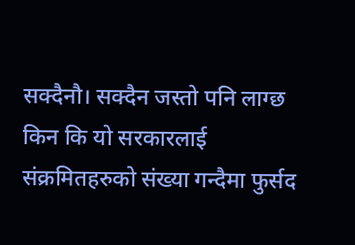सक्दैनौ। सक्दैन जस्तो पनि लाग्छ किन कि यो सरकारलाई संक्रमितहरुको संख्या गन्दैमा फुर्सद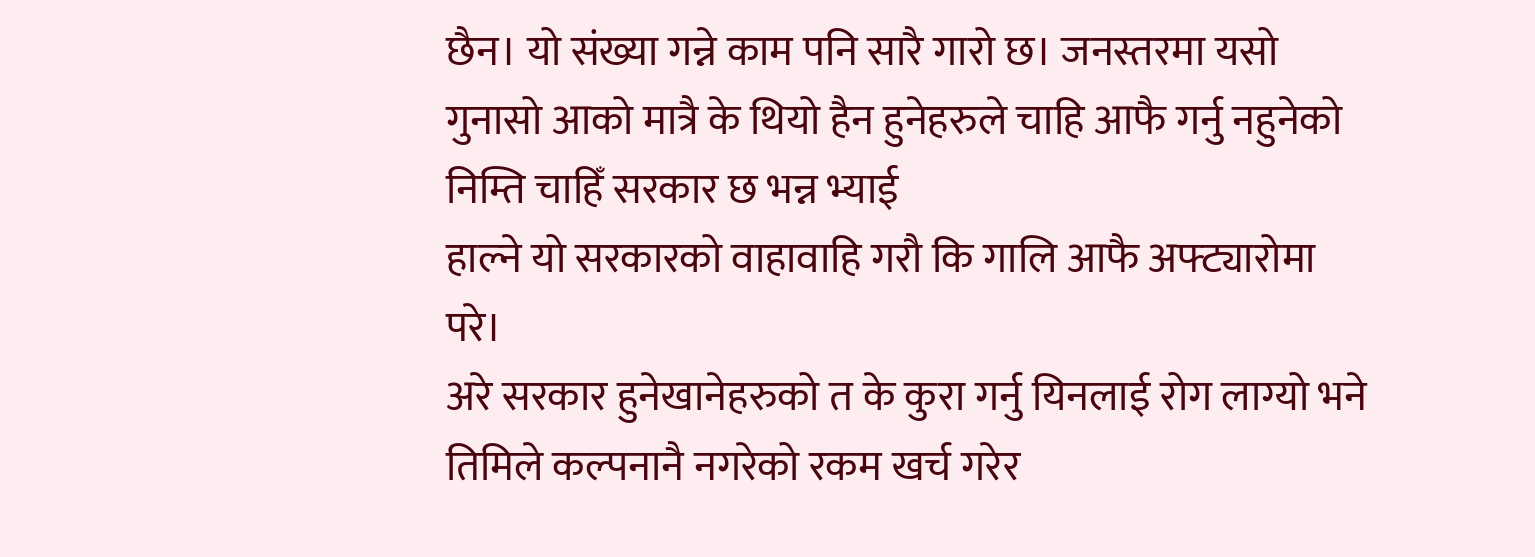छैन। यो संख्या गन्ने काम पनि सारै गारो छ। जनस्तरमा यसो गुनासो आको मात्रै के थियो हैन हुनेहरुले चाहि आफै गर्नु नहुनेको निम्ति चाहिँ सरकार छ भन्न भ्याई
हाल्ने यो सरकारको वाहावाहि गरौ कि गालि आफै अफ्ट्यारोमा परे।
अरे सरकार हुनेखानेहरुको त के कुरा गर्नु यिनलाई रोग लाग्यो भने तिमिले कल्पनानै नगरेको रकम खर्च गरेर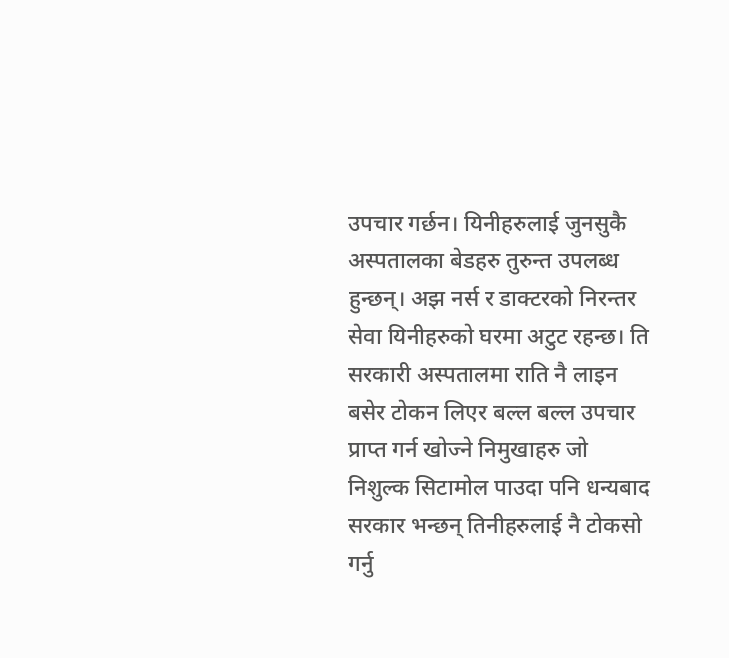उपचार गर्छन। यिनीहरुलाई जुनसुकै अस्पतालका बेडहरु तुरुन्त उपलब्ध हुन्छन्। अझ नर्स र डाक्टरको निरन्तर सेवा यिनीहरुको घरमा अटुट रहन्छ। ति सरकारी अस्पतालमा राति नै लाइन बसेर टोकन लिएर बल्ल बल्ल उपचार प्राप्त गर्न खोज्ने निमुखाहरु जो निशुल्क सिटामोल पाउदा पनि धन्यबाद सरकार भन्छन् तिनीहरुलाई नै टोकसो गर्नु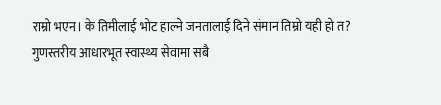राम्रो भएन। के तिमीलाई भोट हाल्ने जनतालाई दिने संमान तिम्रो यही हो त?
गुणस्तरीय आधारभूत स्वास्थ्य सेवामा सबै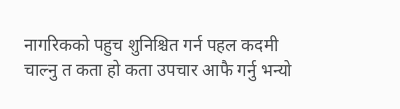नागरिकको पहुच शुनिश्चित गर्न पहल कदमी चाल्नु त कता हो कता उपचार आफै गर्नु भन्यो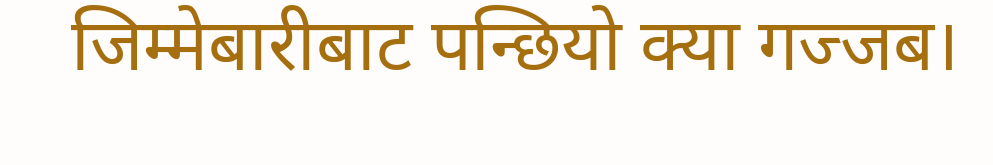जिम्मेबारीबाट पन्छियो क्या गज्जब।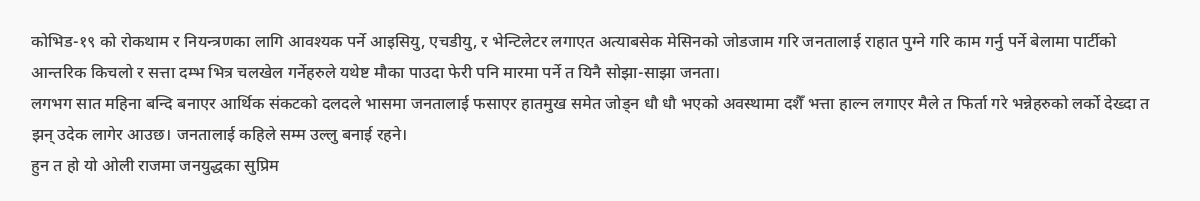कोभिड-१९ को रोकथाम र नियन्त्रणका लागि आवश्यक पर्ने आइसियु, एचडीयु, र भेन्टिलेटर लगाएत अत्याबसेक मेसिनको जोडजाम गरि जनतालाई राहात पुग्ने गरि काम गर्नु पर्ने बेलामा पार्टीको आन्तरिक किचलो र सत्ता दम्भ भित्र चलखेल गर्नेहरुले यथेष्ट मौका पाउदा फेरी पनि मारमा पर्ने त यिनै सोझा-साझा जनता।
लगभग सात महिना बन्दि बनाएर आर्थिक संकटको दलदले भासमा जनतालाई फसाएर हातमुख समेत जोड्न धौ धौ भएको अवस्थामा दशैँ भत्ता हाल्न लगाएर मैले त फिर्ता गरे भन्नेहरुको लर्को देख्दा त झन् उदेक लागेर आउछ। जनतालाई कहिले सम्म उल्लु बनाई रहने।
हुन त हो यो ओली राजमा जनयुद्धका सुप्रिम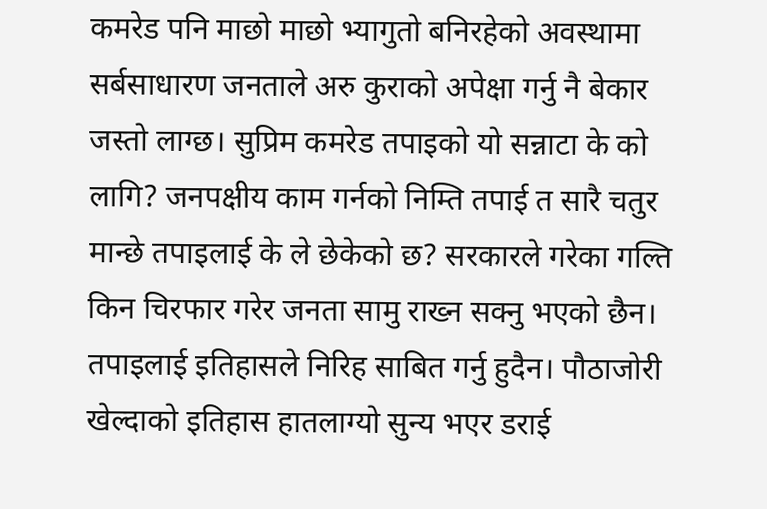कमरेड पनि माछो माछो भ्यागुतो बनिरहेको अवस्थामा सर्बसाधारण जनताले अरु कुराको अपेक्षा गर्नु नै बेकार जस्तो लाग्छ। सुप्रिम कमरेड तपाइको यो सन्नाटा के को लागि? जनपक्षीय काम गर्नको निम्ति तपाई त सारै चतुर मान्छे तपाइलाई के ले छेकेको छ? सरकारले गरेका गल्ति किन चिरफार गरेर जनता सामु राख्न सक्नु भएको छैन। तपाइलाई इतिहासले निरिह साबित गर्नु हुदैन। पौठाजोरी खेल्दाको इतिहास हातलाग्यो सुन्य भएर डराई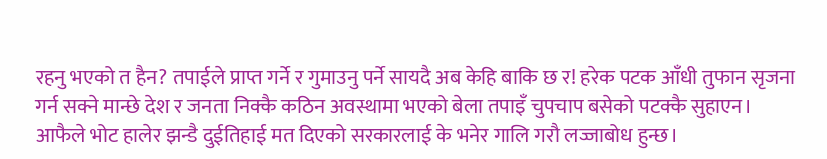रहनु भएको त हैन? तपाईले प्राप्त गर्ने र गुमाउनु पर्ने सायदै अब केहि बाकि छ र! हरेक पटक आँधी तुफान सृजना गर्न सक्ने मान्छे देश र जनता निक्कै कठिन अवस्थामा भएको बेला तपाइँ चुपचाप बसेको पटक्कै सुहाएन।
आफैले भोट हालेर झन्डै दुईतिहाई मत दिएको सरकारलाई के भनेर गालि गरौ लज्जाबोध हुन्छ।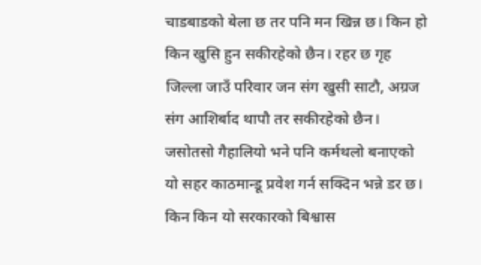चाडबाडको बेला छ तर पनि मन खिन्न छ। किन हो किन खुसि हुन सकीरहेको छैन। रहर छ गृह जिल्ला जाउँ परिवार जन संग खुसी साटौ, अग्रज संग आशिर्बाद थापौ तर सकीरहेको छैन।
जसोतसो गैहालियो भने पनि कर्मथलो बनाएको यो सहर काठमान्डू प्रवेश गर्न सक्दिन भन्ने डर छ। किन किन यो सरकारको बिश्वास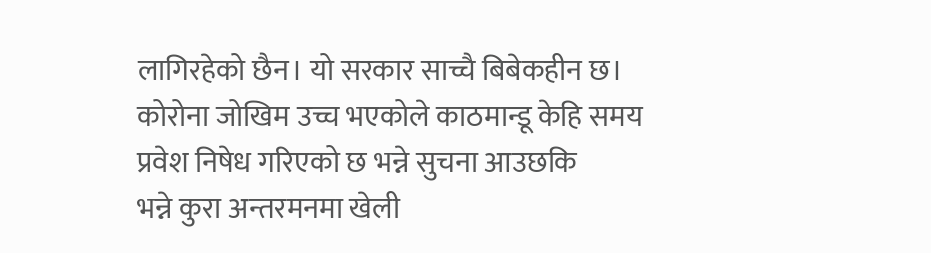लागिरहेको छैन। यो सरकार साच्चै बिबेकहीन छ। कोरोना जोखिम उच्च भएकोले काठमान्डू केहि समय प्रवेश निषेध गरिएको छ भन्ने सुचना आउछकि
भन्ने कुरा अन्तरमनमा खेली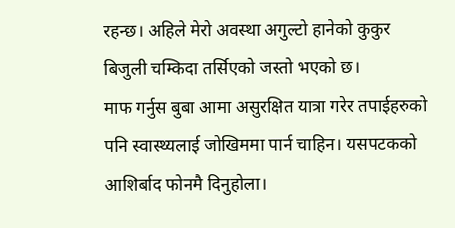रहन्छ। अहिले मेरो अवस्था अगुल्टो हानेको कुकुर बिजुली चम्किदा तर्सिएको जस्तो भएको छ।
माफ गर्नुस बुबा आमा असुरक्षित यात्रा गरेर तपाईहरुको पनि स्वास्थ्यलाई जोखिममा पार्न चाहिन। यसपटकको आशिर्बाद फोनमै दिनुहोला।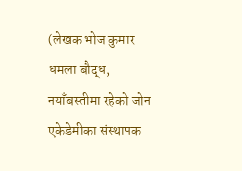(लेखक भोज कुमार धमला बौद्ध, नयाँबस्तीमा रहेको जोन एकेडेमीका संस्थापक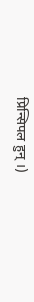प्रिन्सिपल हुन् ।)